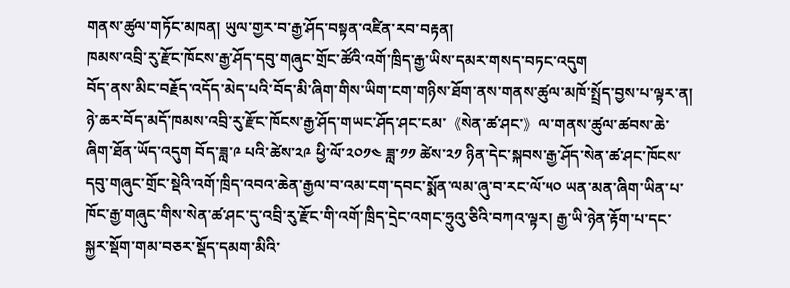གནས་ཚུལ་གཏོང་མཁན། ཡུལ་གྱར་བ་རྒྱ་ཤོད་བསྟན་འཛིན་རབ་བརྟན།
ཁམས་འབྲི་རུ་རྫོང་ཁོངས་རྒྱ་ཤོད་དབུ་གཞུང་གྲོང་ཚོའི་འགོ་ཁྲིད་རྒྱ་ཡིས་དམར་གསད་བཏང་འདུག
བོད་ནས་མིང་བརྗོད་འདོད་མེད་པའི་བོད་མི་ཞིག་གིས་ཡིག་ངག་གཉིས་ཐོག་ནས་གནས་ཚུལ་མཁོ་སྤྲོད་བྱས་པ་ལྟར་ན། ཉེ་ཆར་བོད་མདོ་ཁམས་འབྲི་རུ་རྫོང་ཁོངས་རྒྱ་ཤོད་གཡང་ཤོད་ཤང་ངམ་《སེན་ཚ་ཤང་》ལ་གནས་ཚུལ་ཚབས་ཆེ་ཞིག་ཐོན་ཡོད་འདུག བོད་ཟླ་༩ པའི་ཚེས་༢༩ ཕྱི་ལོ་༢༠༡༤ ཟླ་༡༡ ཚེས་༢༡ ཉིན་དེང་སྐབས་རྒྱ་ཤོད་སེན་ཚ་ཤང་ཁོངས་དབུ་གཞུང་གྲོང་སྡེའི་འགོ་ཁྲིད་འབའ་ཆེན་རྒྱལ་བ་འམ་ངག་དབང་སྨོན་ལམ་ཞུ་བ་རང་ལོ་༥༠ ཡན་མན་ཞིག་ཡིན་པ་ཁོང་རྒྱ་གཞུང་གིས་སེན་ཚ་ཤང་དུ་འབྲི་རུ་རྫོང་གི་འགོ་ཁྲིད་དྲེང་འགང་ཧྲུའུ་ཅིའི་བཀའ་ལྟར། རྒྱ་ཡི་ཉེན་རྟོག་པ་དང་སྐྱར་སྡོག་གམ་བཅར་སྡོད་དམག་མིའི་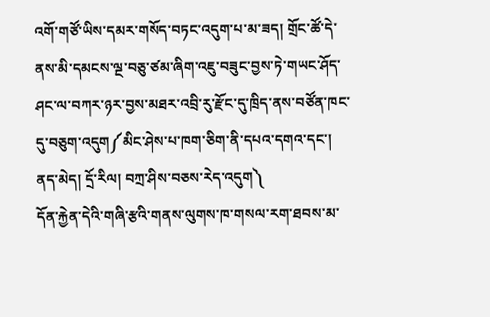འགོ་གཙོ་ཡིས་དམར་གསོད་བཏང་འདུག་པ་མ་ཟད། གྲོང་ཚོ་དེ་ནས་མི་དམངས་ལྔ་བཅུ་ཙམ་ཞིག་འཇུ་བཟུང་བྱས་ཏེ་གཡང་ཤོད་ཤང་ལ་བཀར་ཉར་བྱས་མཐར་འབྲི་རུ་རྫོང་དུ་ཁྲིད་ནས་བཙོན་ཁང་དུ་བཅུག་འདུག༼མིང་ཤེས་པ་ཁག་ཅིག་ནི་དཔའ་དགའ་དང་། ནད་མེད། དྲོ་རིལ། བཀྲ་ཤིས་བཅས་རེད་འདུག༽
དོན་རྐྱེན་དེའི་གཞི་རྩའི་གནས་ལུགས་ཁ་གསལ་རག་ཐབས་མ་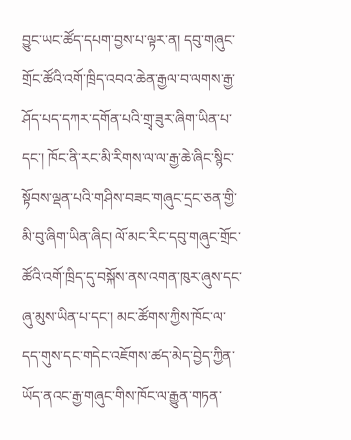བྱུང་ཡང་ཚོད་དཔག་བྱས་པ་ལྟར་ན། དབུ་གཞུང་གྲོང་ཚོའི་འགོ་ཁྲིད་འབའ་ཆེན་རྒྱལ་བ་ལགས་རྒྱ་ཤོད་པད་དཀར་དགོན་པའི་གྲྭ་ཟུར་ཞིག་ཡིན་པ་དང་། ཁོང་ནི་རང་མི་རིགས་ལ་ལ་རྒྱ་ཆེ་ཞིང་སྙིང་སྟོབས་ལྡན་པའི་གཤིས་བཟང་གཞུང་དྲང་ཅན་གྱི་མི་བུ་ཞིག་ཡིན་ཞིང། ལོ་མང་རིང་དབུ་གཞུང་གྲོང་ཚོའི་འགོ་ཁྲིད་དུ་བསྐོས་ནས་འགན་ཁུར་ཞུས་དང་ཞུ་མུས་ཡིན་པ་དང་། མང་ཚོགས་ཀྱིས་ཁོང་ལ་དད་གུས་དང་གདེང་འཇོགས་ཚད་མེད་བྱེད་ཀྱིན་ཡོད་ནའང་རྒྱ་གཞུང་གིས་ཁོང་ལ་རྒྱུན་གཏན་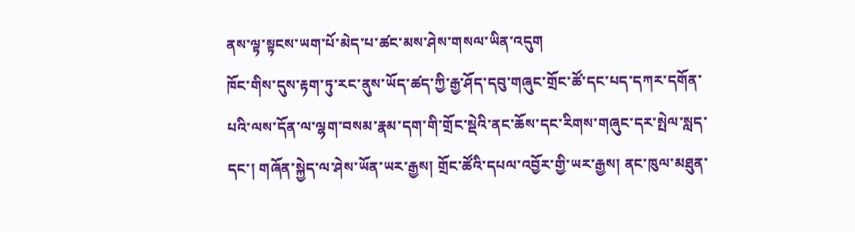ནས་ལྟ་སྟངས་ཡག་པོ་མེད་པ་ཚང་མས་ཤེས་གསལ་ཡིན་འདུག
ཁོང་གིས་དུས་རྟག་ཏུ་རང་ནུས་ཡོད་ཚད་ཀྱི་རྒྱ་ཤོད་དབུ་གཞུང་གྲོང་ཚོ་དང་པད་དཀར་དགོན་པའི་ལས་དོན་ལ་ལྷག་བསམ་རྣམ་དག་གི་གྲོང་སྡེའི་ནང་ཆོས་དང་རིགས་གཞུང་དར་སྤེལ་སླད་དང་། གཞོན་སྐྱེད་ལ་ཤེས་ཡོན་ཡར་རྒྱས། གྲོང་ཚོའི་དཔལ་འབྱོར་གྱི་ཡར་རྒྱས། ནང་ཁུལ་མཐུན་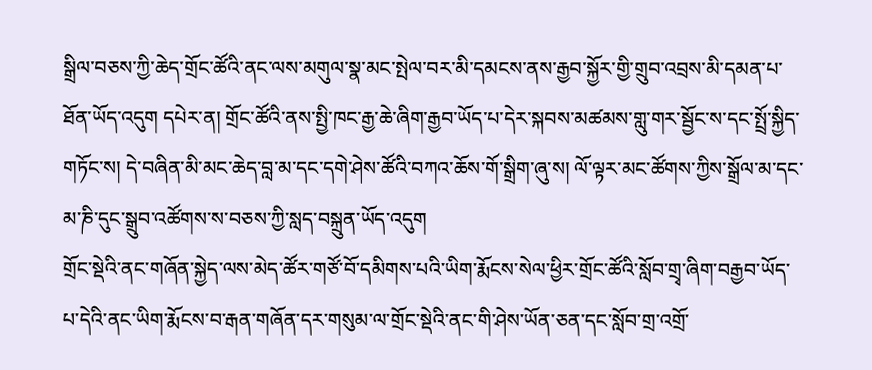སྒྲིལ་བཅས་ཀྱི་ཆེད་གྲོང་ཚོའི་ནང་ལས་མགུལ་སྣ་མང་སྤེལ་བར་མི་དམངས་ནས་རྒྱབ་སྐྱོར་གྱི་གྲུབ་འབྲས་མི་དམན་པ་ཐོན་ཡོད་འདུག དཔེར་ན། གྲོང་ཚོའི་ནས་སྤྱི་ཁང་རྒྱ་ཆེ་ཞིག་རྒྱབ་ཡོད་པ་དེར་སྐབས་མཚམས་གླུ་གར་སྦྱོང་ས་དང་སྤྲོ་སྐྱིད་གཏོང་ས། དེ་བཞིན་མི་མང་ཆེད་བླ་མ་དང་དགེ་ཤེས་ཚོའི་བཀའ་ཆོས་གོ་སྒྲིག་ཞུ་ས། ལོ་ལྟར་མང་ཚོགས་ཀྱིས་སྒྲོལ་མ་དང་མ་ཎི་དུང་སྒྲུབ་འཚོགས་ས་བཅས་ཀྱི་སླད་བསྐྲུན་ཡོད་འདུག
གྲོང་སྡེའི་ནང་གཞོན་སྐྱེད་ལས་མེད་ཚོར་གཙོ་བོ་དམིགས་པའི་ཡིག་རྨོངས་སེལ་ཕྱིར་གྲོང་ཚོའི་སློབ་གྲྭ་ཞིག་བརྒྱབ་ཡོད་པ་དེའི་ནང་ཡིག་རྨོངས་བ་རྒན་གཞོན་དར་གསུམ་ལ་གྲོང་སྡེའི་ནང་གི་ཤེས་ཡོན་ཅན་དང་སློབ་གྲ་འགྲོ་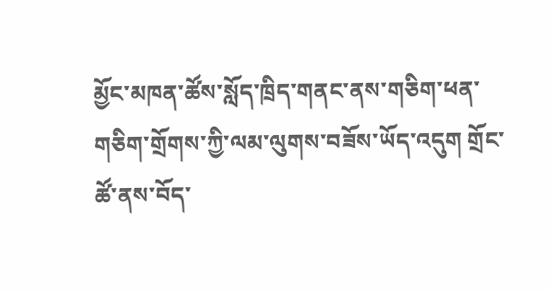མྱོང་མཁན་ཚོས་སློད་ཁྲིད་གནང་ནས་གཅིག་ཕན་གཅིག་གྲོགས་ཀྱི་ལམ་ལུགས་བཟོས་ཡོད་འདུག གྲོང་ཚོ་ནས་བོད་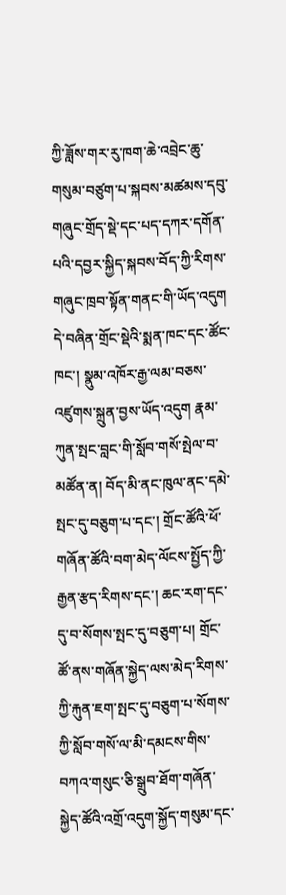ཀྱི་ཟློས་གར་རུ་ཁག་ཆེ་འབྲེང་ཆུ་གསུམ་བཙུག་པ་སྐབས་མཚམས་དབུ་གཞུང་གྲོད་སྡེ་དང་པད་དཀར་དགོན་པའི་དབྱར་སྐྱིད་སྐབས་བོད་ཀྱི་རིགས་གཞུང་ཁྲབ་སྟོན་གནང་གི་ཡོད་འདུག
དེ་བཞིན་གྲོང་སྡེའི་སྨན་ཁང་དང་ཚོང་ཁང་། སྣུམ་འཁོར་རྒྱ་ལམ་བཅས་འཛུགས་སྐྲུན་བྱས་ཡོད་འདུག རྣམ་ཀུན་སྤང་བླང་གི་སློབ་གསོ་སྤེལ་བ་མཚོན་ན། བོད་མི་ནང་ཁུལ་ནང་དམེ་སྤང་དུ་བཅུག་པ་དང་། གྲོང་ཚོའི་ཕོ་གཞོན་ཚོའི་བག་མེད་ལོངས་སྤྱོད་ཀྱི་རྒྱན་རྩད་རིགས་དང་། ཆང་རག་དང་དུ་བ་སོགས་སྤང་དུ་བཅུག་པ། གྲོང་ཚོ་ནས་གཞོན་སྐྱེད་ལས་མེད་རིགས་ཀྱི་རྐུན་ཇག་སྤང་དུ་བཅུག་པ་སོགས་ཀྱི་སློབ་གསོ་ལ་མི་དམངས་གིས་བཀའ་གསུང་ཅི་སྒྲུབ་ཐོག་གཞོན་སྐྱེད་ཚོའི་འགྲོ་འདུག་སྐྱོད་གསུམ་དང་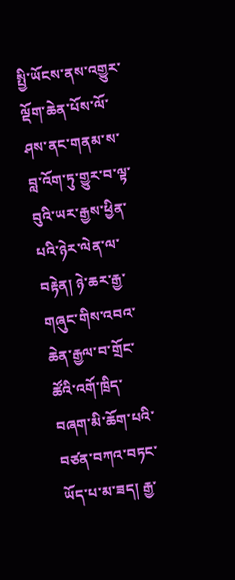སྤྱི་ཡོངས་ནས་འགྱུར་ལྡོག་ཆེན་པོས་ལོ་ཤས་ནང་གནམ་ས་བླ་འོག་ཏུ་གྱུར་བ་ལྟ་བུའི་ཡར་རྒྱས་ཕྱིན་པའི་ཉེར་ལེན་ལ་བརྟེན། ཉེ་ཆར་རྒྱ་གཞུང་གིས་འབའ་ཆེན་རྒྱལ་བ་གྲོང་ཚོའི་འགོ་ཁྲིད་བཞག་མི་ཆོག་པའི་བཙན་བཀའ་བཏང་ཡོད་པ་མ་ཟད། རྒྱ་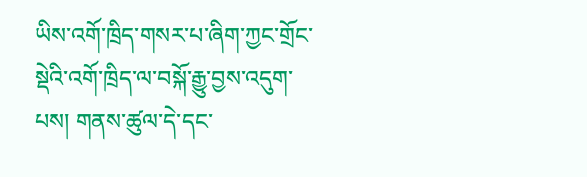ཡིས་འགོ་ཁྲིད་གསར་པ་ཞིག་ཀྱང་གྲོང་སྡེའི་འགོ་ཁྲིད་ལ་བསྐོ་རྒྱུ་བྱས་འདུག་པས། གནས་ཚུལ་དེ་དང་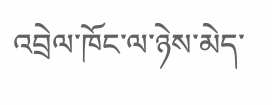འབྲེལ་ཁོང་ལ་ཉེས་མེད་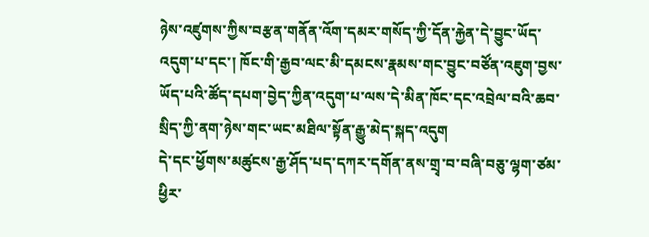ཉེས་འཛུགས་ཀྱིས་བརྩན་གནོན་འོག་དམར་གསོད་ཀྱི་དོན་རྐྱེན་དེ་བྱུང་ཡོད་འདུག་པ་དང་། ཁོང་གི་རྒྱབ་ལང་མི་དམངས་རྣམས་གང་བྱུང་བཙོན་འཇུག་བྱས་ཡོད་པའི་ཚོད་དཔག་བྱེད་ཀྱིན་འདུག་པ་ལས་དེ་མིན་ཁོང་དང་འབྲེལ་བའི་ཆབ་སྲིད་ཀྱི་ནག་ཉེས་གང་ཡང་མཐིལ་སྟོན་རྒྱུ་མེད་སྐད་འདུག
དེ་དང་ཕྱོགས་མཚུངས་རྒྱ་ཤོད་པད་དཀར་དགོན་ནས་གྲྭ་བ་བཞི་བཅུ་ལྷག་ཙམ་ཕྱིར་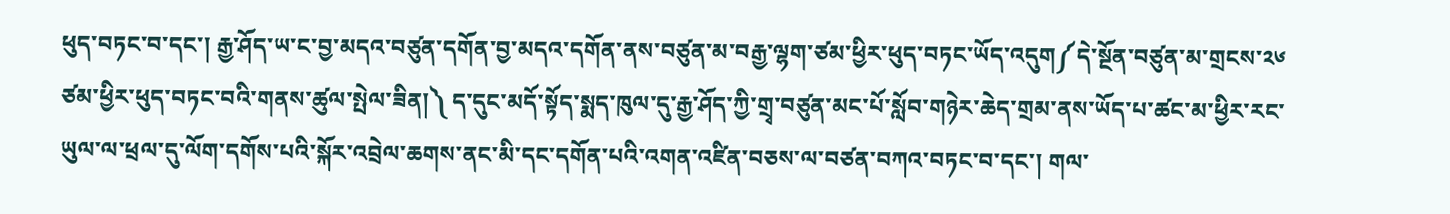ཕུད་བཏང་བ་དང་། རྒྱ་ཤོད་ཡ་ང་བྱ་མདའ་བཙུན་དགོན་བྱ་མདའ་དགོན་ནས་བཙུན་མ་བརྒྱ་ལྷག་ཙམ་ཕྱིར་ཕུད་བཏང་ཡོད་འདུག༼དེ་སྔོན་བཙུན་མ་གྲངས་༢༦ ཙམ་ཕྱིར་ཕུད་བཏང་བའི་གནས་ཚུལ་སྤེལ་ཟིན།༽ ད་དུང་མདོ་སྟོད་སྨད་ཁུལ་དུ་རྒྱ་ཤོད་ཀྱི་གྲྭ་བཙུན་མང་པོ་སློབ་གཉེར་ཆེད་གྲམ་ནས་ཡོད་པ་ཚང་མ་ཕྱིར་རང་ཡུལ་ལ་ཕྲལ་དུ་ལོག་དགོས་པའི་སྐོར་འབྲེལ་ཆགས་ནང་མི་དང་དགོན་པའི་འགན་འཛིན་བཅས་ལ་བཙན་བཀའ་བཏང་བ་དང་། གལ་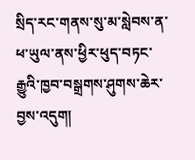སྲིད་རང་གནས་སུ་མ་སླེབས་ན་ཕ་ཡུལ་ནས་ཕྱིར་ཕུད་བཏང་རྒྱུའི་ཁྱབ་བསྒྲགས་ཤུགས་ཆེར་བྱས་འདུག།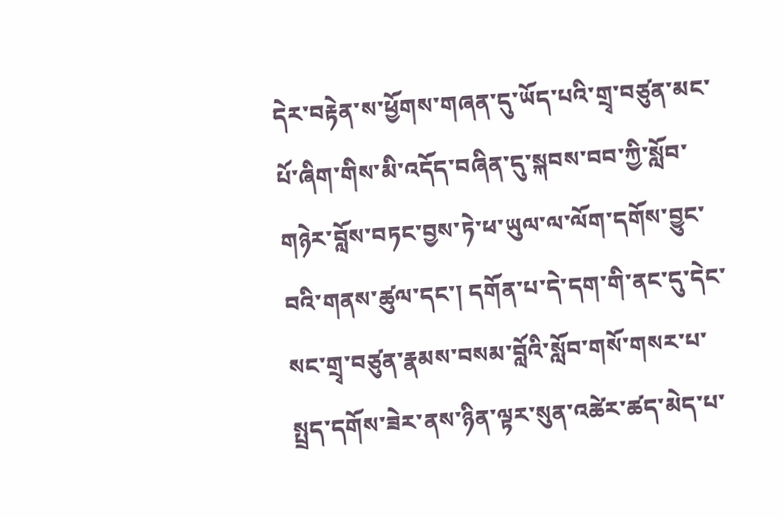དེར་བརྟེན་ས་ཕྱོགས་གཞན་དུ་ཡོད་པའི་གྲྭ་བཙུན་མང་པོ་ཞིག་གིས་མི་འདོད་བཞིན་དུ་སྐབས་བབ་ཀྱི་སློབ་གཉེར་བློས་བཏང་བྱས་ཏེ་ཕ་ཡུལ་ལ་ལོག་དགོས་བྱུང་བའི་གནས་ཚུལ་དང་། དགོན་པ་དེ་དག་གི་ནང་དུ་དེང་སང་གྲྭ་བཙུན་རྣམས་བསམ་བློའི་སློབ་གསོ་གསར་པ་སྤྲད་དགོས་ཟེར་ནས་ཉིན་ལྟར་སུན་འཚེར་ཚད་མེད་པ་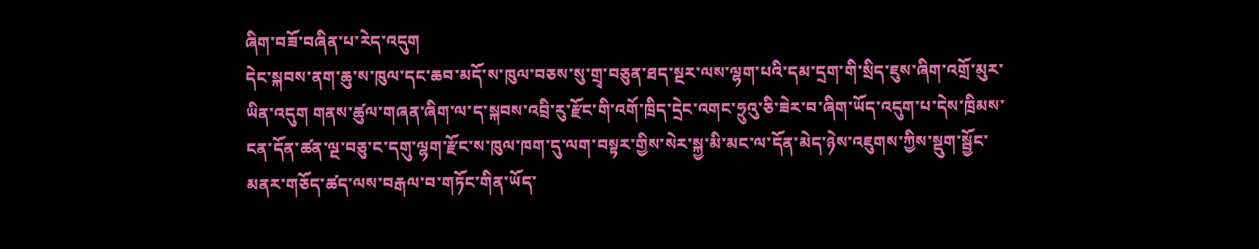ཞིག་བཟོ་བཞིན་པ་རེད་འདུག
དེང་སྐབས་ནག་ཆུ་ས་ཁུལ་དང་ཆབ་མདོ་ས་ཁུལ་བཅས་སུ་གྲྭ་བཅུན་ཐད་སྔར་ལས་ལྷག་པའི་དམ་དྲག་གི་སྲིད་ཇུས་ཞིག་འགྲོ་མུར་ཡིན་འདུག གནས་ཚུལ་གཞན་ཞིག་ལ་ད་སྐབས་འབྲི་རུ་རྫོང་གི་འགོ་ཁྲིད་དྲེང་འགང་ཧྲུའུ་ཅི་ཟེར་བ་ཞིག་ཡོད་འདུག་པ་དེས་ཁྲིམས་ངན་དོན་ཚན་ལྔ་བཅུ་ང་དགུ་ལྷག་རྫོང་ས་ཁུལ་ཁག་དུ་ལག་བསྟར་གྱིས་སེར་སྐྱ་མི་མང་ལ་དོན་མེད་ཉེས་འཇུགས་ཀྱིས་སྡུག་སྦྱོང་མནར་གཅོད་ཚད་ལས་བརྒལ་བ་གཏོང་གིན་ཡོད་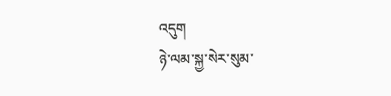འདུག
ཉེ་ལམ་སྐྱ་སེར་སུམ་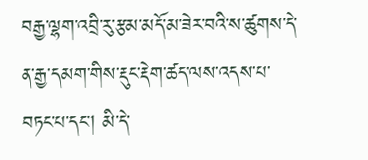བརྒྱ་ལྷག་འབྲི་རུ་རྩམ་མདོ་མ་ཟེར་བའི་ས་ཚུགས་དེ་ན་རྒྱ་དམག་གིས་རྡུང་རྡེག་ཚད་ལས་འདས་པ་བཏང་པ་དང། མི་དེ་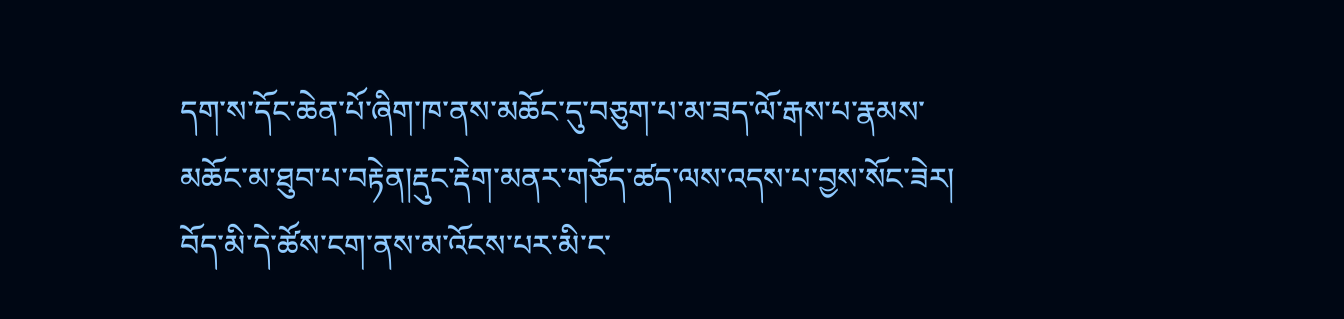དག་ས་དོང་ཆེན་པོ་ཞིག་ཁ་ནས་མཆོང་དུ་བཅུག་པ་མ་ཟད་ལོ་རྒས་པ་རྣམས་མཆོང་མ་ཐུབ་པ་བརྟེན།རྡུང་རྡེག་མནར་གཅོད་ཚད་ལས་འདས་པ་བྱས་སོང་ཟེར། བོད་མི་དེ་ཚོས་ངག་ནས་མ་འོངས་པར་མི་ང་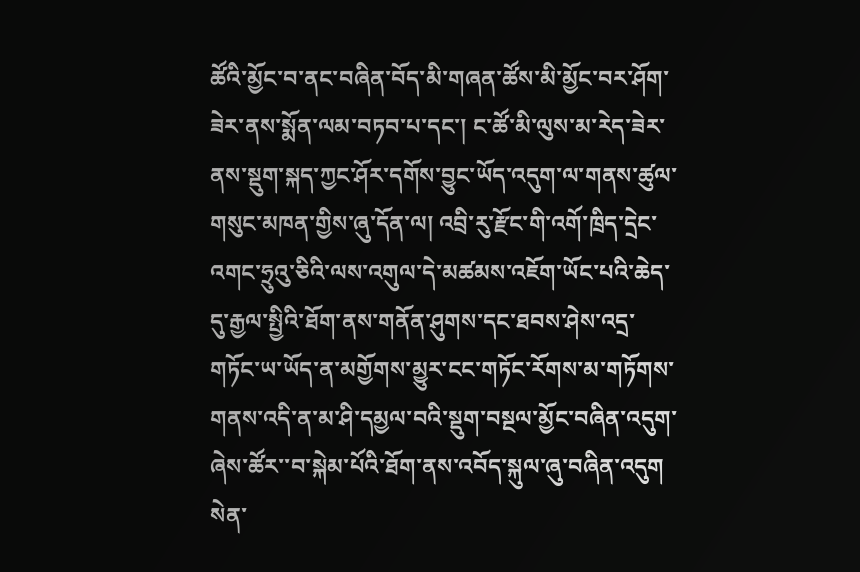ཚོའི་མྱོང་བ་ནང་བཞིན་བོད་མི་གཞན་ཚོས་མི་མྱོང་བར་ཤོག་ཟེར་ནས་སྨོན་ལམ་བཏབ་པ་དང་། ང་ཚོ་མི་ལུས་མ་རེད་ཟེར་ནས་སྡུག་སྐད་ཀྱང་ཤོར་དགོས་བྱུང་ཡོད་འདུག་ལ་གནས་ཚུལ་གསུང་མཁན་གྱིས་ཞུ་དོན་ལ། འབྲི་རུ་རྫོང་གི་འགོ་ཁྲིད་དྲེང་འགང་ཧྲུའུ་ཅིའི་ལས་འགུལ་དེ་མཚམས་འཇོག་ཡོང་པའི་ཆེད་དུ་རྒྱལ་སྤྱིའི་ཐོག་ནས་གནོན་ཤུགས་དང་ཐབས་ཤེས་འདྲ་གཏོང་ཡ་ཡོད་ན་མགྱོགས་མྱུར་ངང་གཏོང་རོགས་མ་གཏོགས་གནས་འདི་ན་མ་ཤི་དམྱལ་བའི་སྡུག་བསྔལ་མྱོང་བཞིན་འདུག་ཞེས་ཚོར་་བ་སྐེམ་པོའི་ཐོག་ནས་འབོད་སྐུལ་ཞུ་བཞིན་འདུག
སེན་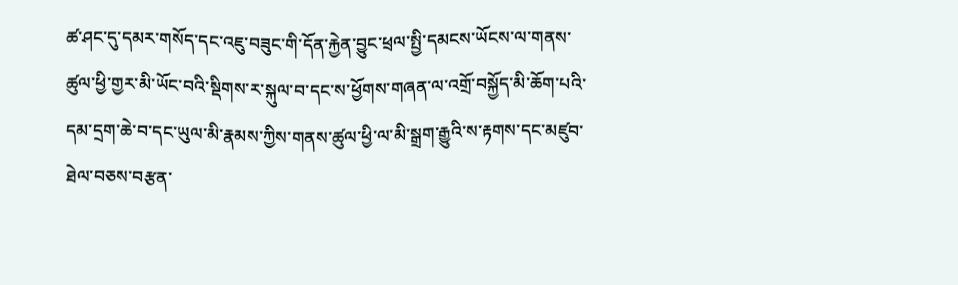ཚ་ཤང་དུ་དམར་གསོད་དང་འཇུ་བཟུང་གི་དོན་རྐྱེན་བྱུང་ཕྲལ་སྤྱི་དམངས་ཡོངས་ལ་གནས་ཚུལ་ཕྱི་གྱར་མི་ཡོང་བའི་སྡིགས་ར་སྐུལ་བ་དང་ས་ཕྱོགས་གཞན་ལ་འགྲོ་བསྐྱོད་མི་ཆོག་པའི་དམ་དྲག་ཆེ་བ་དང་ཡུལ་མི་རྣམས་ཀྱིས་གནས་ཚུལ་ཕྱི་ལ་མི་སྒྲག་རྒྱུའི་ས་རྟགས་དང་མཛུབ་ཐེལ་བཅས་བརྩན་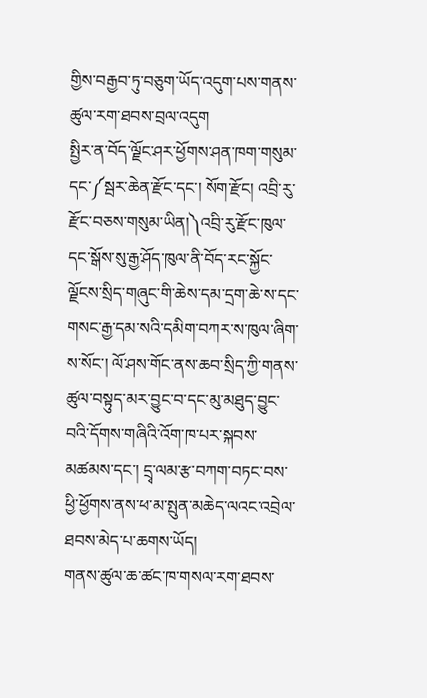གྱིས་བརྒྱབ་ཏུ་བཅུག་ཡོད་འདུག་པས་གནས་ཚུལ་རག་ཐབས་བྲལ་འདུག
སྤྱིར་ན་བོད་ལྗོང་ཤར་ཕྱོགས་ཤན་ཁག་གསུམ་དང་༼སྦར་ཆེན་རྫོང་དང་། སོག་རྫོང། འབྲི་རུ་རྫོང་བཅས་གསུམ་ཡིན།༽འབྲི་རུ་རྫོང་ཁུལ་དང་སྒོས་སུ་རྒྱ་ཤོད་ཁུལ་ནི་བོད་རང་སྐྱོང་ལྗོངས་སྲིད་གཞུང་གི་ཆེས་དམ་དྲག་ཆེ་ས་དང་གསང་རྒྱ་དམ་སའི་དམིག་བཀར་ས་ཁུལ་ཞིག་ས་སོང་། ལོ་ཤས་གོང་ནས་ཆབ་སྲིད་ཀྱི་གནས་ཚུལ་བསྟུད་མར་བྱུང་བ་དང་མུ་མཐུད་བྱུང་བའི་དོགས་གཞིའི་འོག་ཁ་པར་སྐབས་མཚམས་དང་། དྲྭ་ལམ་རྩ་བཀག་བཏང་བས་ཕྱི་ཕྱོགས་ནས་ཕ་མ་སྤུན་མཆེད་ལའང་འབྲེལ་ཐབས་མེད་པ་ཆགས་ཡོད།
གནས་ཚུལ་ཆ་ཚང་ཁ་གསལ་རག་ཐབས་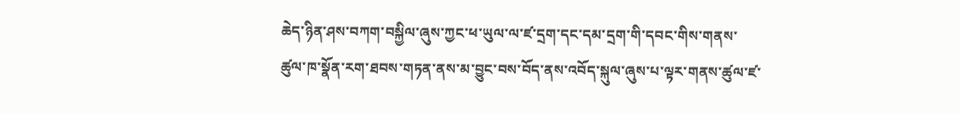ཆེད་ཉིན་ཤས་བཀག་བསྐྱིལ་ཞུས་ཀྱང་ཕ་ཡུལ་ལ་ཛ་དྲག་དང་དམ་དྲག་གི་དབང་གིས་གནས་ཚུལ་ཁ་སྣོན་རག་ཐབས་གཏན་ནས་མ་བྱུང་བས་བོད་ནས་འབོད་སྐུལ་ཞུས་པ་ལྟར་གནས་ཚུལ་ཛ་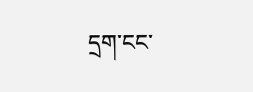དྲག་ངང་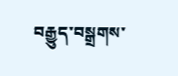བརྒྱུད་བསྒྲགས་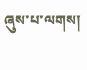ཞུས་པ་ལགས།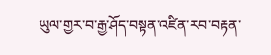ཡུལ་གྱར་བ་རྒྱ་ཤོད་བསྟན་འཛིན་རབ་བརྟན་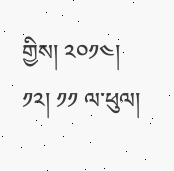གྱིས། ༢༠༡༤། ༡༢། ༡༡ ལ་ཕུལ།